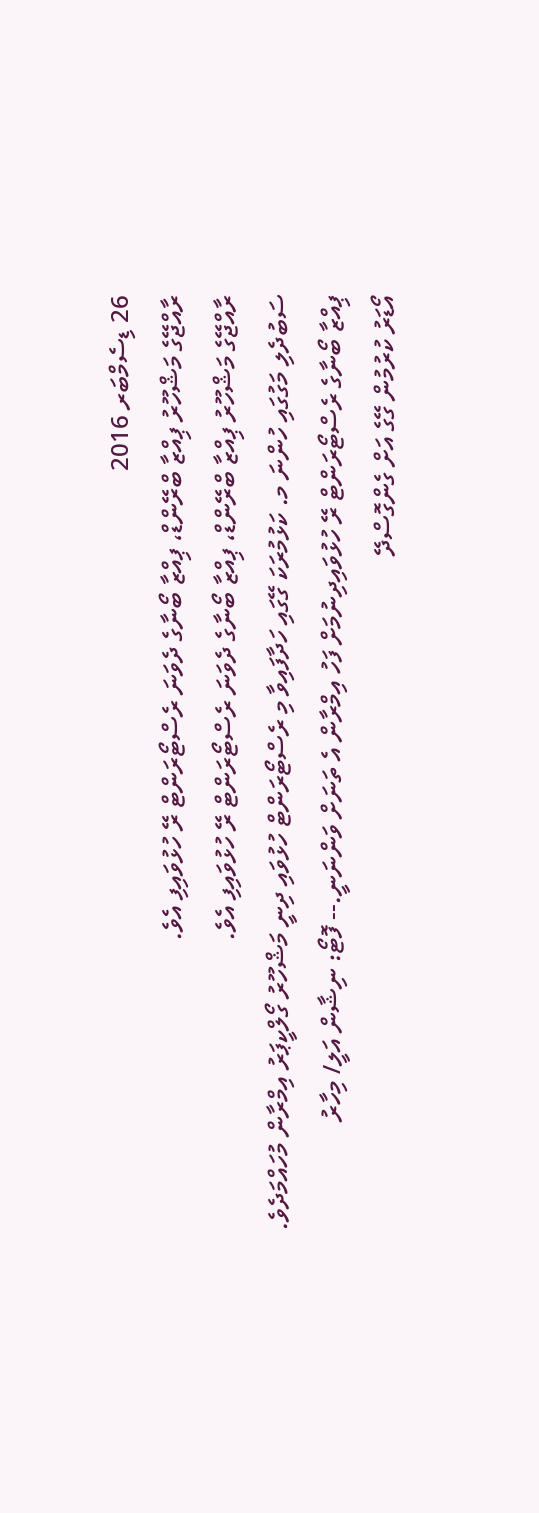26 ޑިސެމްބަރ 2016
ރާއްޖޭގެ މަޝްހޫރު ޕިއްޒާ ބްރޭންޑް، ޕިއްޒާ ބޯނާގެ ދެވަނަ ރެސްޓޯރަންޓް ރޭ ހުޅުވައިފި އެވެ.
ރާއްޖޭގެ މަޝްހޫރު ޕިއްޒާ ބްރޭންޑް، ޕިއްޒާ ބޯނާގެ ދެވަނަ ރެސްޓޯރަންޓް ރޭ ހުޅުވައިފި އެވެ.
ސަބުދެލި މަގުގައި ހުންނަ މ. ކަޅުމުރަކަ ގޭގައި ހަދާފައިވާ މި ރެސްޓޯރަންޓް ހުޅުވައި ދިނީ މަޝްހޫރު ގޯލްކީޕަރު އިމްރާން މުހައްމަދެވެ.
ޕިއްޒާ ބޯނާގެ ރެސްޓޯރަންޓް ރޭ ހުޅުވައިދިނުމަށް ފަހު އިމްރާން އެ ތަނަށް ވަންނަނީ.-- ފޮޓޯ: ނިޝާން އަލީ/ މިހާރު
އޯޑަރު ކުރުމުން ގޭގެ އަށް ގެންގޮސްދޭ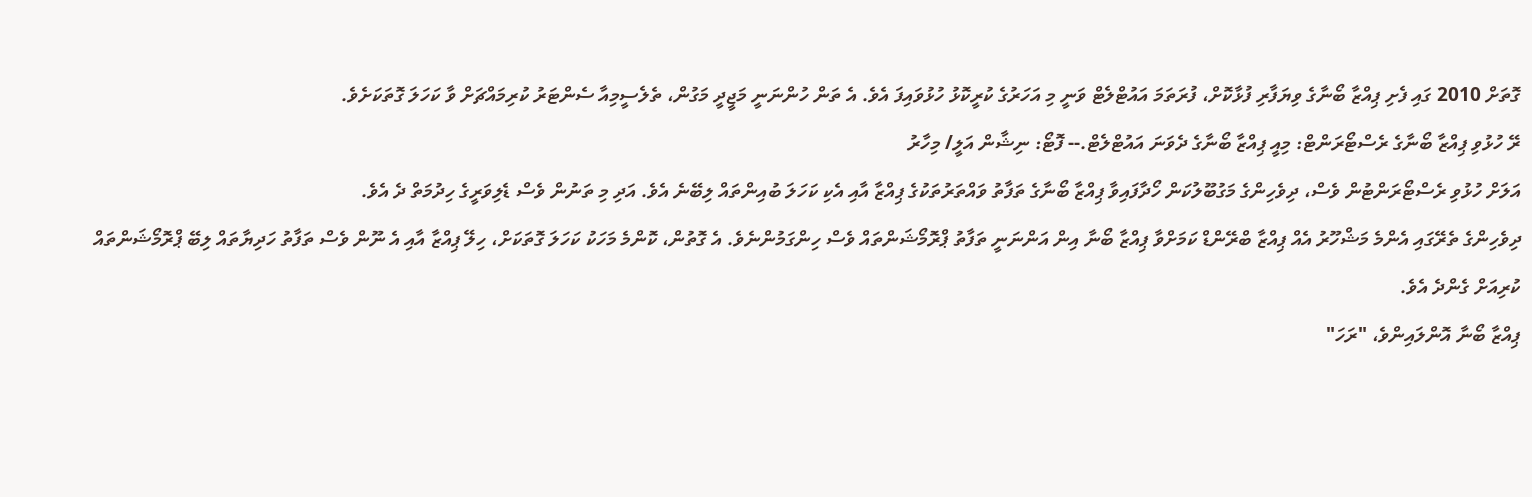ގޮތަށް 2010 ގައި ފެށި ޕިއްޒާ ބޯނާގެ ވިޔަފާރި ފުޅާކޮށް، ފުރަތަމަ އައުޓްލެޓް ވަނީ މި އަހަރުގެ ކުރީކޮޅު ހުޅުވައިފަ އެވެ. އެ ތަން ހުންނަނީ މަޖީދީ މަގުން، ތެލެސީމިއާ ސެންޓަރު ކުރިމައްޗަށް ވާ ކަހަލަ ގޮތަކަށެވެ.
ރޭ ހުޅުވި ޕިއްޒާ ބޯނާގެ ރެސްޓޯރަންޓް: މިއީ ޕިއްޒާ ބޯނާގެ ދެވަނަ އައުޓްލެޓް.-- ފޮޓޯ: ނިޝާން އަލީ/ މިހާރު
އަލަށް ހުޅުވި ރެސްޓޯރަންޓުން ވެސް، ދިވެހިންގެ މަގުބޫލުކަން ހޯދާފައިވާ ޕިއްޒާ ބޯނާގެ ތަފާތު ވައްތަރުތަކުގެ ޕިއްޒާ އާއި އެކި ކަހަލަ ބުއިންތައް ލިބޭނެ އެވެ. އަދި މި ތަނުން ވެސް ޑެލިވަރީގެ ހިދުމަތް ދެ އެވެ.
ދިވެހިންގެ ތެރޭގައި އެންމެ މަޝްހޫރު އެއް ޕިއްޒާ ބްރޭންޑް ކަމަށްވާ ޕިއްޒާ ބޯނާ އިން އަންނަނީ ތަފާތު ޕްރޮމޯޝަންތައް ވެސް ހިންގަމުންނެވެ. އެ ގޮތުން، ކޮންމެ މަހަކު ކަހަލަ ގޮތަކަށް، ހިލޭ ޕިއްޒާ އާއި އެ ނޫން ވެސް ތަފާތު ހަދިޔާތައް ލިބޭ ޕްރޮމޯޝަންތައް ކުރިއަށް ގެންދެ އެވެ.
ޕިއްޒާ ބޯނާ އޮންލައިންވެ، "ރަހަ"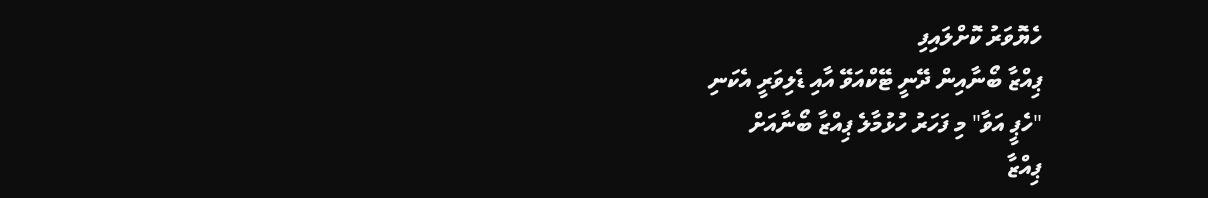ހެޔޮވަރު ކޮށްލައިފި
ޕިއްޒާ ބޯނާއިން ދޭނީ ޓޭކްއަވޭ އާއި ޑެލިވަރީ އެކަނި
"ހެޕީ އަވާ" މި ފަހަރު ހުޅުމާލެ ޕިއްޒާ ބޯނާއަށް
ޕިއްޒާ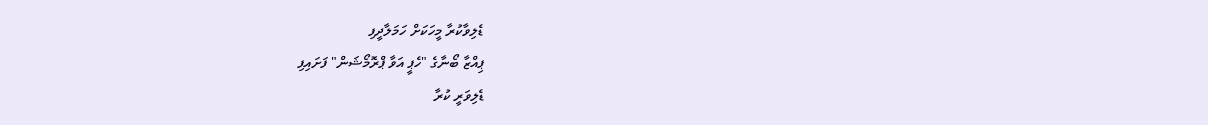ޑެލިވާކުރާ މީހަކަށް ހަމަލާދީފި
ޕިއްޒާ ބޯނާގެ "ހެޕީ އަވާ ޕްރޮމޯޝަން" ފަށައިފި
ޑެލިވަރީ ކުރާ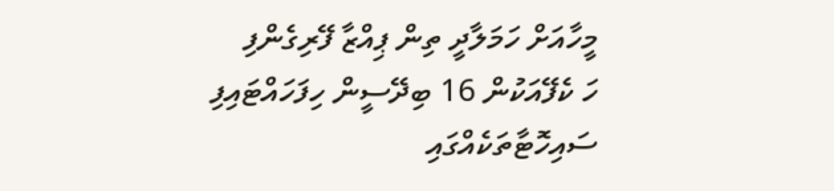މީހާއަށް ހަމަލާދީ ތިން ޕިއްޒާ ފޭރިގެންފި
ހަ ކެފޭއަކުން 16 ބިދޭސީން ހިފަހައްޓައިފި
ސައިހޮޓާތަކެއްގައި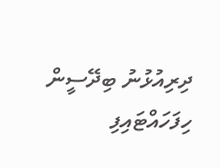ދިރިއުޅުނު ބިދޭސީން ހިފަހައްޓައިފި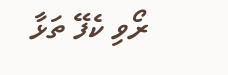ރޯވި ކެފޭ ތަޅާ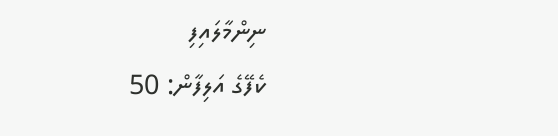ނިންމާލައިފި
ކެފޭގެ އަލިފާން: 50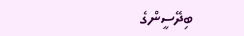ބިދޭސީންގެ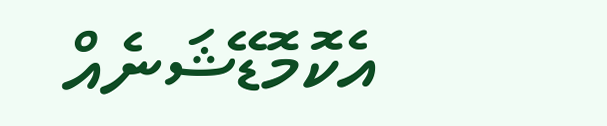އެކޮމޮޑޭޝަނެއް